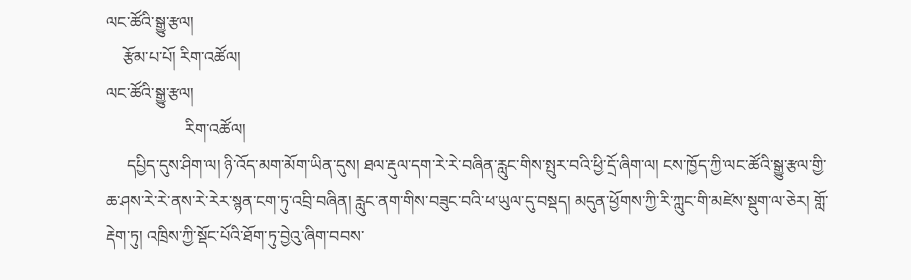ལང་ཚོའི་སྒྱུ་རྩལ།
    རྩོམ་པ་པོ། རིག་འཚོལ།
ལང་ཚོའི་སྒྱུ་རྩལ།
                   རིག་འཚོལ།
     དཔྱིད་དུས་ཤིག་ལ། ཉི་འོད་མག་མོག་ཡིན་དུས། ཐལ་རྡུལ་དག་རེ་རེ་བཞིན་རླུང་གིས་སྤུར་བའི་ཕྱི་དྲོ་ཞིག་ལ། ངས་ཁྱོད་ཀྱི་ལང་ཚོའི་སྒྱུ་རྩལ་གྱི་ཆ་ཤས་རེ་རེ་ནས་རེ་རེར་སྙན་ངག་ཏུ་འབྲི་བཞིན། རླུང་ནག་གིས་བཟུང་བའི་ཕ་ཡུལ་དུ་བསྡད། མདུན་ཕྱོགས་ཀྱི་རི་ཀླུང་གི་མཛེས་སྡུག་ལ་ཅེར། གློ་རྡེག་ཏུ། འཁྲིས་ཀྱི་སྡོང་པོའི་ཐོག་ཏུ་བྱེའུ་ཞིག་བབས་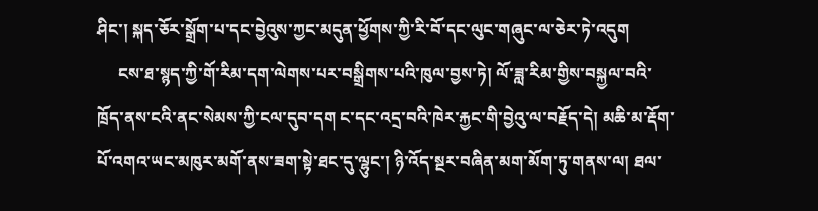ཤིང་། སྐད་ཅོར་སྒྲོག་པ་དང་བྱེའུས་ཀྱང་མདུན་ཕྱོགས་ཀྱི་རི་བོ་དང་ལུང་གཞུང་ལ་ཅེར་ཏེ་འདུག
     ངས་ཐ་སྙད་ཀྱི་གོ་རིམ་དག་ལེགས་པར་བསྒྲིགས་པའི་ཁུལ་བྱས་ཏེ། ལོ་ཟླ་རིམ་གྱིས་བསྐྱལ་བའི་ཁྲོད་ནས་ངའི་ནང་སེམས་ཀྱི་ངལ་དུབ་དག ང་དང་འདྲ་བའི་ཁེར་རྐྱང་གི་བྱེའུ་ལ་བརྗོད་དེ། མཆི་མ་རྡོག་པོ་འགའ་ཡང་མཁུར་མགོ་ནས་ཟག་སྟེ་ཐང་དུ་ལྷུང་། ཉི་འོད་སྔར་བཞིན་མག་མོག་ཏུ་གནས་ལ། ཐལ་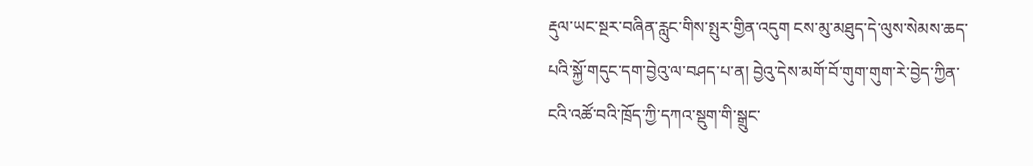རྡུལ་ཡང་སྔར་བཞིན་རླུང་གིས་སྤུར་གྱིན་འདུག ངས་མུ་མཐུད་དེ་ལུས་སེམས་ཆད་པའི་སྐྱོ་གདུང་དག་བྱེའུ་ལ་བཤད་པ་ན། བྱེའུ་དེས་མགོ་བོ་གུག་གུག་རེ་བྱེད་ཀྱིན་ངའི་འཚོ་བའི་ཁྲོད་ཀྱི་དཀའ་སྡུག་གི་སྒྲུང་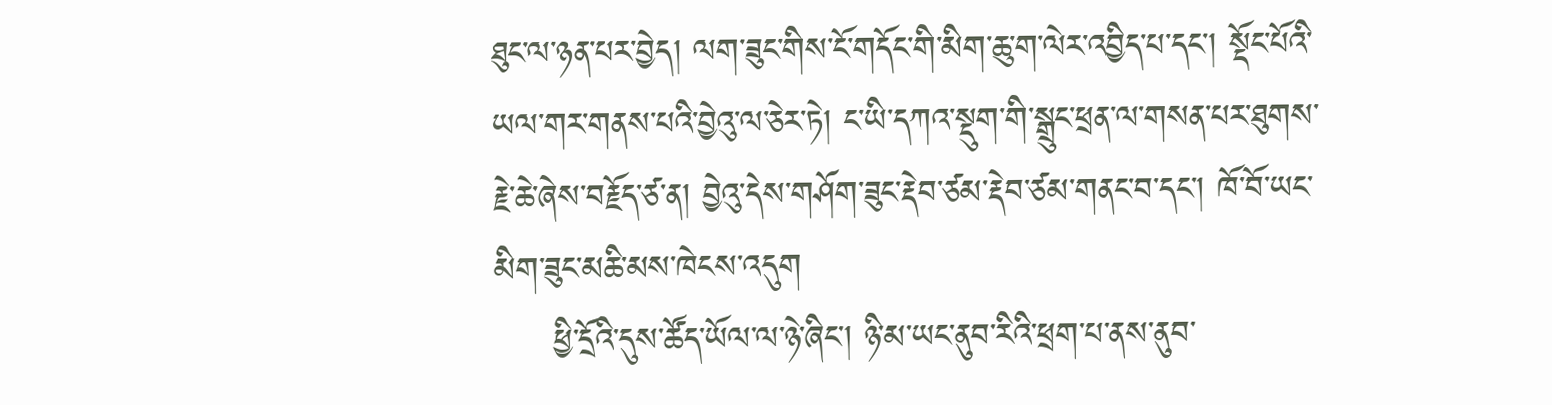ཐུང་ལ་ཉན་པར་བྱེད། ལག་ཟུང་གིས་ངོ་གདོང་གི་མིག་ཆུ་ག་ལེར་འབྱིད་པ་དང་། སྡོང་པོའི་ཡལ་གར་གནས་པའི་བྱེའུ་ལ་ཅེར་ཏེ། ང་ཡི་དཀའ་སྡུག་གི་སྒྲུང་ཕྲན་ལ་གསན་པར་ཐུགས་རྗེ་ཆེ་ཞེས་བརྗོད་ཙ་ན། བྱེའུ་དེས་གཤོག་ཟུང་རྡེབ་ཙམ་རྡེབ་ཙམ་གནང་བ་དང་། ཁོ་བོ་ཡང་མིག་ཟུང་མཆི་མས་ཁེངས་འདུག
     ཕྱི་དྲོའི་དུས་ཚོད་ཡོལ་ལ་ཉེ་ཞིང་། ཉི་མ་ཡང་ནུབ་རིའི་ཕྲག་པ་ནས་ནུབ་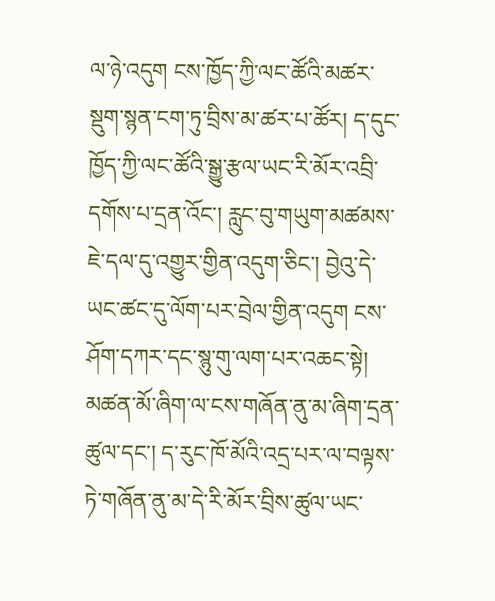ལ་ཉེ་འདུག ངས་ཁྱོད་ཀྱི་ལང་ཚོའི་མཚར་སྡུག་སྙན་ངག་ཏུ་བྲིས་མ་ཚར་པ་ཚོར། ད་དུང་ཁྱོད་ཀྱི་ལང་ཚོའི་སྒྱུ་རྩལ་ཡང་རི་མོར་འབྲི་དགོས་པ་དྲན་འོང་། རླུང་བུ་གཡུག་མཚམས་ཇེ་དལ་དུ་འགྱུར་གྱིན་འདུག་ཅིང་། བྱེའུ་དེ་ཡང་ཚང་དུ་ལོག་པར་བྲེལ་གྱིན་འདུག ངས་ཤོག་དཀར་དང་སྙུ་གུ་ལག་པར་འཆང་སྟེ། མཚན་མོ་ཞིག་ལ་ངས་གཞོན་ནུ་མ་ཞིག་དྲན་ཚུལ་དང་། ད་རུང་ཁོ་མོའི་འདྲ་པར་ལ་བལྟས་ཏེ་གཞོན་ནུ་མ་དེ་རི་མོར་བྲིས་ཚུལ་ཡང་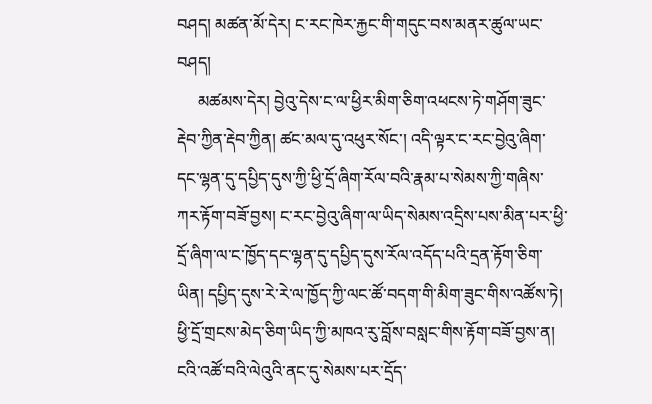བཤད། མཚན་མོ་དེར། ང་རང་ཁེར་རྐྱང་གི་གདུང་བས་མནར་ཚུལ་ཡང་བཤད།
     མཚམས་དེར། བྱེའུ་དེས་ང་ལ་ཕྱིར་མིག་ཅིག་འཕངས་ཏེ་གཤོག་ཟུང་རྡེབ་ཀྱིན་རྡེབ་ཀྱིན། ཚང་མལ་དུ་འཕུར་སོང་། འདི་ལྟར་ང་རང་བྱེའུ་ཞིག་དང་ལྷན་དུ་དཔྱིད་དུས་ཀྱི་ཕྱི་དྲོ་ཞིག་རོལ་བའི་རྣམ་པ་སེམས་ཀྱི་གཞིས་ཀར་རྟོག་བཟོ་བྱས། ང་རང་བྱེའུ་ཞིག་ལ་ཡིད་སེམས་འདྲིས་པས་མིན་པར་ཕྱི་དྲོ་ཞིག་ལ་ང་ཁྱོད་དང་ལྷན་དུ་དཔྱིད་དུས་རོལ་འདོད་པའི་དྲན་རྟོག་ཅིག་ཡིན། དཔྱིད་དུས་རེ་རེ་ལ་ཁྱོད་ཀྱི་ལང་ཚོ་བདག་གི་མིག་ཟུང་གིས་འཚོས་ཏེ། ཕྱི་དྲོ་གྲངས་མེད་ཅིག་ཡིད་ཀྱི་མཁའ་རུ་བློས་བསླང་གིས་རྟོག་བཟོ་བྱས་ན། ངའི་འཚོ་བའི་ལེའུའི་ནང་དུ་སེམས་པར་དྲོད་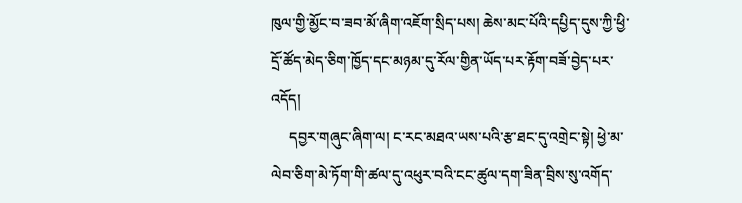ཁུལ་གྱི་མྱོང་བ་ཟབ་མོ་ཞིག་འཇོག་སྲིད་པས། ཆེས་མང་པོའི་དཔྱིད་དུས་ཀྱི་ཕྱི་དྲོ་ཚོད་མེད་ཅིག་ཁྱོད་དང་མཉམ་དུ་རོལ་གྱིན་ཡོད་པར་རྟོག་བཟོ་བྱེད་པར་འདོད།
     དབྱར་གཞུང་ཞིག་ལ། ང་རང་མཐའ་ཡས་པའི་རྩ་ཐང་དུ་འགྲེང་སྟེ། ཕྱེ་མ་ལེབ་ཅིག་མེ་ཏོག་གི་ཚལ་དུ་འཕུར་བའི་ངང་ཚུལ་དག་ཟིན་བྲིས་སུ་འགོད་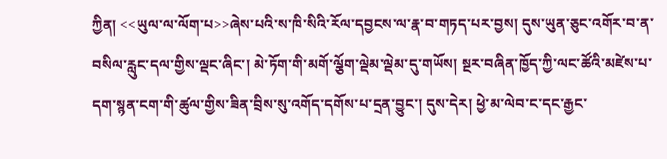ཀྱིན། <<ཡུལ་ལ་ལོག་པ>>ཞེས་པའི་ས་ཁི་སིའི་རོལ་དབྱངས་ལ་རྣ་བ་གཏད་པར་བྱས། དུས་ཡུན་ཅུང་འགོར་བ་ན་བསིལ་རླུང་དལ་གྱིས་ལྡང་ཞིང་། མེ་ཏོག་གི་མགོ་ལྕོག་ལྡེམ་ལྡེམ་དུ་གཡོས། སྔར་བཞིན་ཁྱོད་ཀྱི་ལང་ཚོའི་མཛེས་པ་དག་སྙན་ངག་གི་ཚུལ་གྱིས་ཟིན་བྲིས་སུ་འགོད་དགོས་པ་དྲན་བྱུང་། དུས་དེར། ཕྱེ་མ་ལེབ་ང་དང་རྒྱང་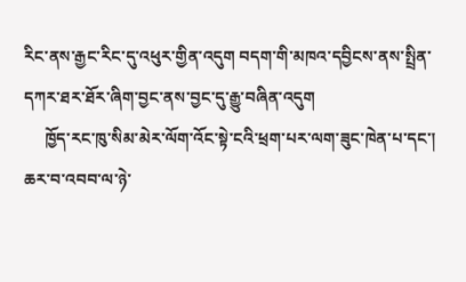རིང་ནས་རྒྱང་རིང་དུ་འཕུར་གྱིན་འདུག བདག་གི་མཁའ་དབྱིངས་ནས་སྤྲིན་དཀར་ཐར་ཐོར་ཞིག་བྱང་ནས་བྱང་དུ་རྒྱུ་བཞིན་འདུག
     ཁྱོད་རང་ཁུ་སིམ་མེར་ལོག་འོང་སྟེ་ངའི་ཕྲག་པར་ལག་ཟུང་ཁེན་པ་དང་། ཆར་བ་འབབ་ལ་ཉེ་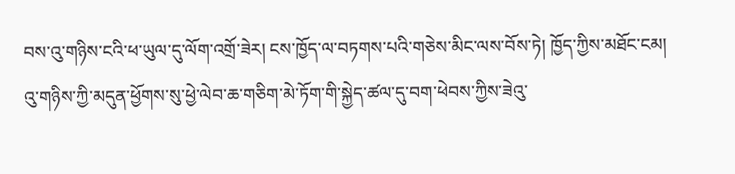བས་འུ་གཉིས་ངའི་ཕ་ཡུལ་དུ་ལོག་འགྲོ་ཟེར། ངས་ཁྱོད་ལ་བཏགས་པའི་གཅེས་མིང་ལས་བོས་ཏེ། ཁྱོད་ཀྱིས་མཐོང་ངམ། འུ་གཉིས་ཀྱི་མདུན་ཕྱོགས་སུ་ཕྱེ་ལེབ་ཆ་གཅིག་མེ་ཏོག་གི་སྐྱེད་ཚལ་དུ་བག་ཕེབས་ཀྱིས་ཟེའུ་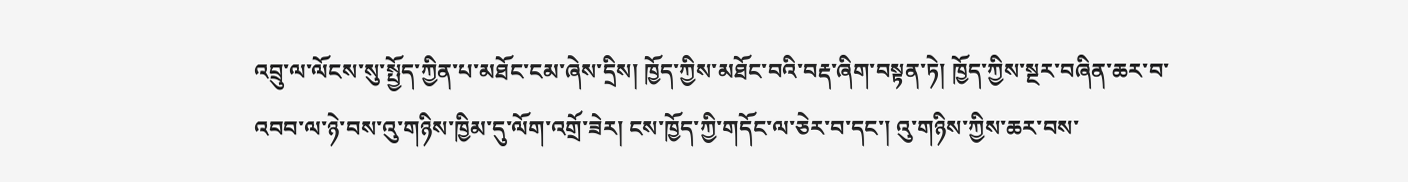འབྲུ་ལ་ལོངས་སུ་སྤྱོད་ཀྱིན་པ་མཐོང་ངམ་ཞེས་དྲིས། ཁྱོད་ཀྱིས་མཐོང་བའི་བརྡ་ཞིག་བསྟན་ཏེ། ཁྱོད་ཀྱིས་སྔར་བཞིན་ཆར་བ་འབབ་ལ་ཉེ་བས་འུ་གཉིས་ཁྱིམ་དུ་ལོག་འགྲོ་ཟེར། ངས་ཁྱོད་ཀྱི་གདོང་ལ་ཅེར་བ་དང་། འུ་གཉིས་ཀྱིས་ཆར་བས་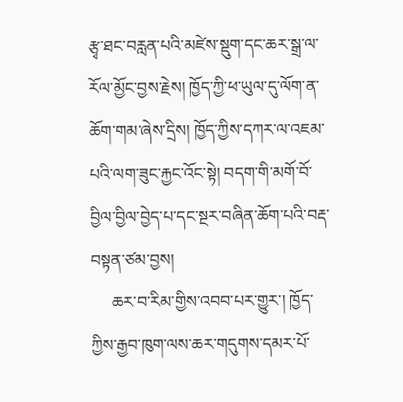རྩྭ་ཐང་བརླན་པའི་མཛེས་སྡུག་དང་ཆར་སྒྲ་ལ་རོལ་མྱོང་བྱས་རྗེས། ཁྱོད་ཀྱི་ཕ་ཡུལ་དུ་ལོག་ན་ཆོག་གམ་ཞེས་དྲིས། ཁྱོད་ཀྱིས་དཀར་ལ་འཇམ་པའི་ལག་ཟུང་རྐྱང་འོང་སྟེ། བདག་གི་མགོ་བོ་བྱིལ་བྱིལ་བྱེད་པ་དང་སྔར་བཞིན་ཆོག་པའི་བརྡ་བསྟན་ཙམ་བྱས།
     ཆར་བ་རིམ་གྱིས་འབབ་པར་གྱུར་། ཁྱོད་ཀྱིས་རྒྱབ་ཁུག་ལས་ཆར་གདུགས་དམར་པོ་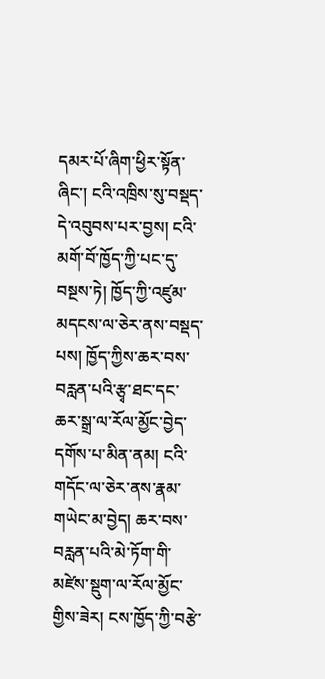དམར་པོ་ཞིག་ཕྱིར་སྟོན་ཞིང་། ངའི་འཁྲིས་སུ་བསྡད་དེ་འབུབས་པར་བྱས། ངའི་མགོ་བོ་ཁྱོད་ཀྱི་པང་དུ་བསྔས་ཏེ། ཁྱོད་ཀྱི་འཛུམ་མདངས་ལ་ཅེར་ནས་བསྡད་པས། ཁྱོད་ཀྱིས་ཆར་བས་བརླན་པའི་རྩྭ་ཐང་དང་ཆར་སྒྲ་ལ་རོལ་མྱོང་བྱེད་དགོས་པ་མིན་ནམ། ངའི་གདོང་ལ་ཅེར་ནས་རྣམ་གཡེང་མ་བྱེད། ཆར་བས་བརླན་པའི་མེ་ཏོག་གི་མཛེས་སྡུག་ལ་རོལ་མྱོང་གྱིས་ཟེར། ངས་ཁྱོད་ཀྱི་བརྩེ་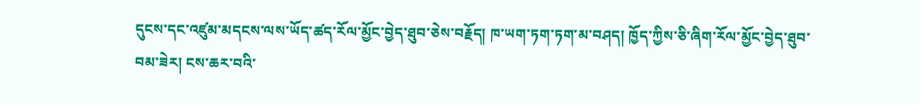དུངས་དང་འཛུམ་མདངས་ལས་ཡོད་ཚད་རོལ་མྱོང་བྱེད་ཐུབ་ཅེས་བརྗོད། ཁ་ཡག་ཏག་ཏག་མ་བཤད། ཁྱོད་ཀྱིས་ཅི་ཞིག་རོལ་མྱོང་བྱེད་ཐུབ་བམ་ཟེར། ངས་ཆར་བའི་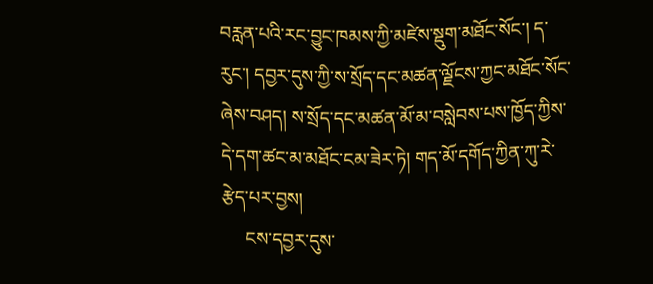བརླན་པའི་རང་བྱུང་ཁམས་ཀྱི་མཛེས་སྡུག་མཐོང་སོང་། ད་རུང་། དབྱར་དུས་ཀྱི་ས་སྲོད་དང་མཚན་ལྗོངས་ཀྱང་མཐོང་སོང་ཞེས་བཤད། ས་སྲོད་དང་མཚན་མོ་མ་བསླེབས་པས་ཁྱོད་ཀྱིས་དེ་དག་ཚང་མ་མཐོང་ངམ་ཟེར་ཏེ། གད་མོ་དགོད་ཀྱིན་ཀུ་རེ་རྩེད་པར་བྱས།
     ངས་དབྱར་དུས་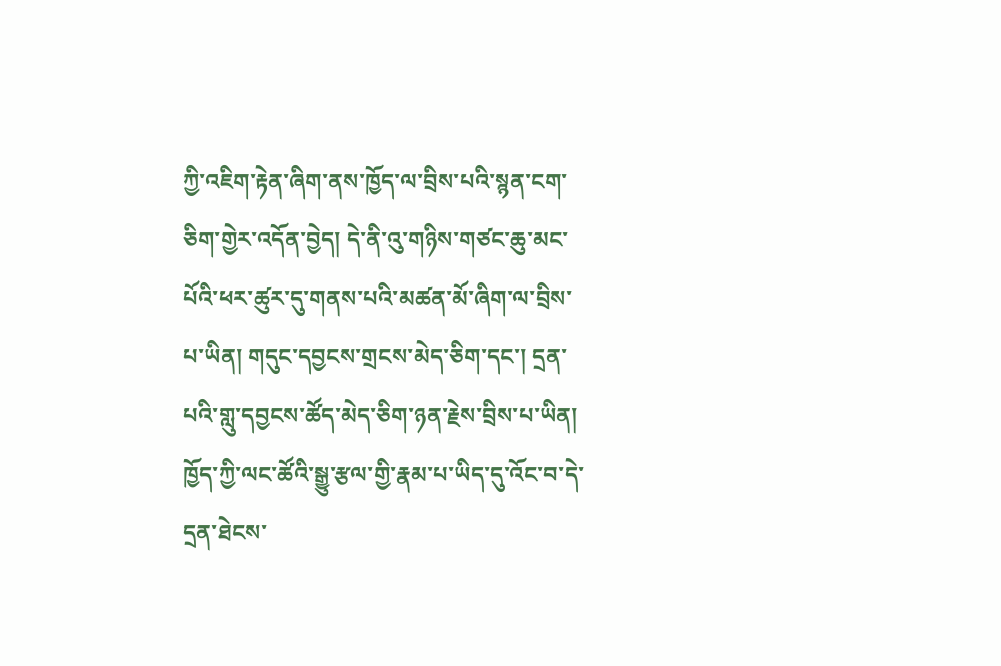ཀྱི་འཇིག་རྟེན་ཞིག་ནས་ཁྱོད་ལ་བྲིས་པའི་སྙན་ངག་ཅིག་གྱེར་འདོན་བྱེད། དེ་ནི་འུ་གཉིས་གཙང་ཆུ་མང་པོའི་ཕར་ཚུར་དུ་གནས་པའི་མཚན་མོ་ཞིག་ལ་བྲིས་པ་ཡིན། གདུང་དབྱངས་གྲངས་མེད་ཅིག་དང་། དྲན་པའི་གླུ་དབྱངས་ཚོད་མེད་ཅིག་ཉན་རྗེས་བྲིས་པ་ཡིན། ཁྱོད་ཀྱི་ལང་ཚོའི་སྒྱུ་རྩལ་གྱི་རྣམ་པ་ཡིད་དུ་འོང་བ་དེ་དྲན་ཐེངས་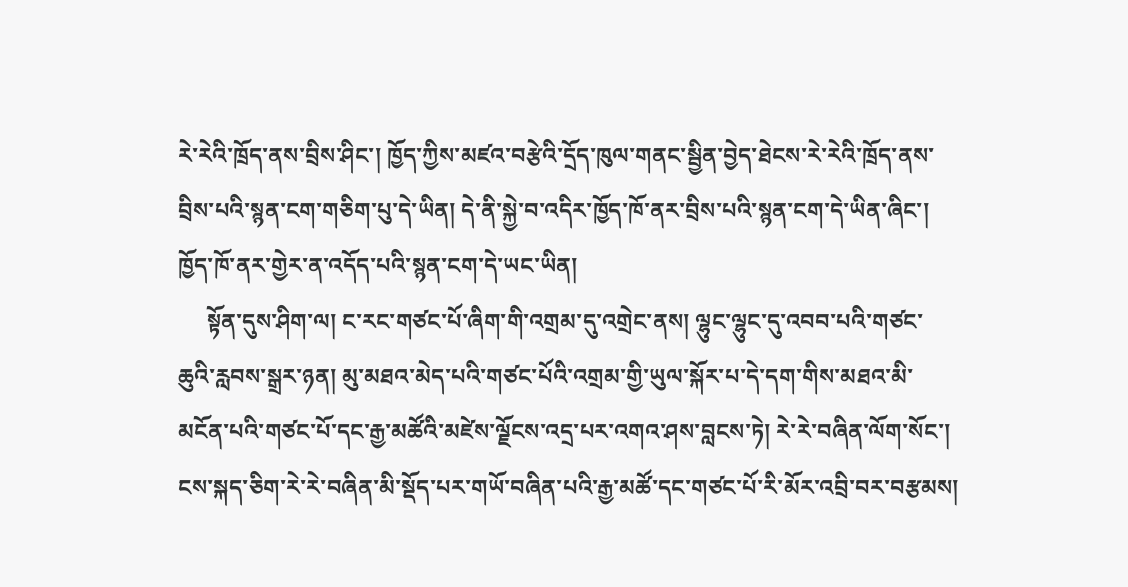རེ་རེའི་ཁྲོད་ནས་བྲིས་ཤིང་། ཁྱོད་ཀྱིས་མཛའ་བརྩེའི་དྲོད་ཁུལ་གནང་སྦྱིན་བྱེད་ཐེངས་རེ་རེའི་ཁྲོད་ནས་བྲིས་པའི་སྙན་ངག་གཅིག་པུ་དེ་ཡིན། དེ་ནི་སྐྱེ་བ་འདིར་ཁྱོད་ཁོ་ནར་བྲིས་པའི་སྙན་ངག་དེ་ཡིན་ཞིང་། ཁྱོད་ཁོ་ནར་གྱེར་ན་འདོད་པའི་སྙན་ངག་དེ་ཡང་ཡིན།
     སྟོན་དུས་ཤིག་ལ། ང་རང་གཙང་པོ་ཞིག་གི་འགྲམ་དུ་འགྲེང་ནས། ལྷུང་ལྷུང་དུ་འབབ་པའི་གཙང་ཆུའི་རླབས་སྒྲར་ཉན། མུ་མཐའ་མེད་པའི་གཙང་པོའི་འགྲམ་གྱི་ཡུལ་སྐོར་པ་དེ་དག་གིས་མཐའ་མི་མངོན་པའི་གཙང་པོ་དང་རྒྱ་མཚོའི་མཛེས་ལྗོངས་འདྲ་པར་འགའ་ཤས་བླངས་ཏེ། རེ་རེ་བཞིན་ལོག་སོང་། ངས་སྐད་ཅིག་རེ་རེ་བཞིན་མི་སྡོད་པར་གཡོ་བཞིན་པའི་རྒྱ་མཚོ་དང་གཙང་པོ་རི་མོར་འབྲི་བར་བརྩམས།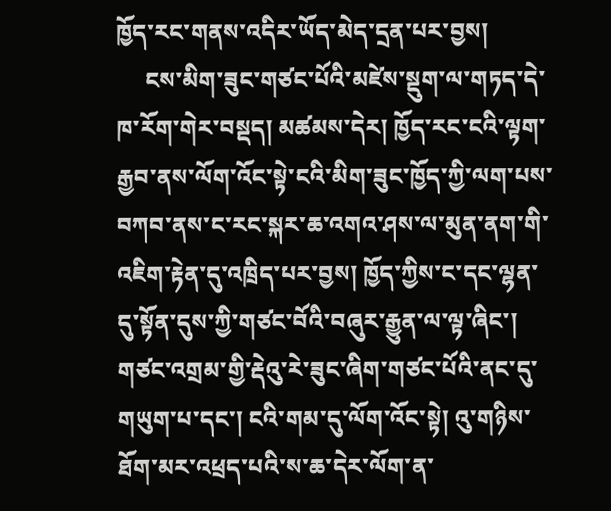ཁྱོད་རང་གནས་འདིར་ཡོད་མེད་དྲན་པར་བྱས།
     ངས་མིག་ཟུང་གཙང་པོའི་མཛེས་སྡུག་ལ་གཏད་དེ་ཁ་རོག་གེར་བསྡད། མཚམས་དེར། ཁྱོད་རང་ངའི་ལྟག་རྒྱབ་ནས་ལོག་འོང་སྟེ་ངའི་མིག་ཟུང་ཁྱོད་ཀྱི་ལག་པས་བཀབ་ནས་ང་རང་སྐར་ཆ་འགའ་ཤས་ལ་མུན་ནག་གི་འཇིག་རྟེན་དུ་འཁྲིད་པར་བྱས། ཁྱོད་ཀྱིས་ང་དང་ལྷན་དུ་སྟོན་དུས་ཀྱི་གཙང་བོའི་བཞུར་རྒྱུན་ལ་ལྟ་ཞིང་། གཙང་འགྲམ་གྱི་རྡེའུ་རེ་ཟུང་ཞིག་གཙང་པོའི་ནང་དུ་གཡུག་པ་དང་། ངའི་གམ་དུ་ལོག་འོང་སྟེ། འུ་གཉིས་ཐོག་མར་འཕྲད་པའི་ས་ཆ་དེར་ལོག་ན་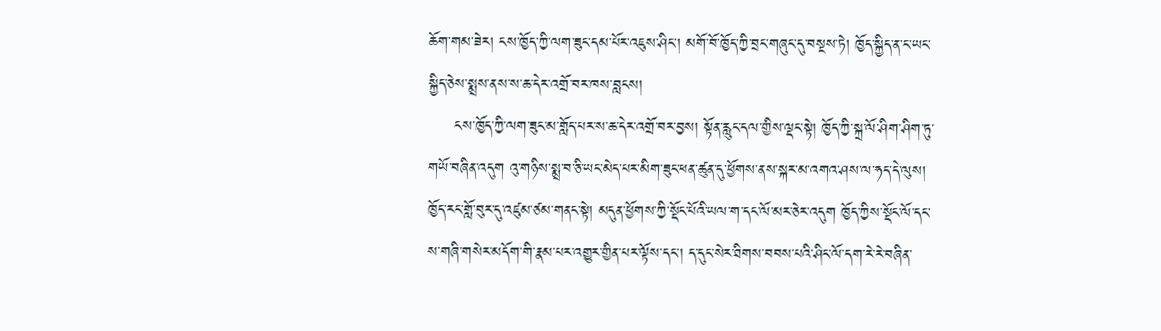ཆོག་གམ་ཟེར། ངས་ཁྱོད་ཀྱི་ལག་ཟུང་དམ་པོར་འཇུས་ཤིང་། མགོ་བོ་ཁྱོད་ཀྱི་བྲང་གཞུང་དུ་བསྔས་ཏེ། ཁྱོད་སྐྱིད་ན་ང་ཡང་སྐྱིད་ཅེས་སྨྲས་ནས་ས་ཆ་དེར་འགྲོ་བར་ཁས་བླངས།
     ངས་ཁྱོད་ཀྱི་ལག་ཟུང་མ་གློད་པར་ས་ཆ་དེར་འགྲོ་བར་བྱས། སྟོན་རླུང་དལ་གྱིས་ལྡང་སྟེ། ཁྱོད་ཀྱི་སྐྲ་ལོ་ཤིག་ཤིག་ཏུ་གཡོ་བཞིན་འདུག འུ་གཉིས་སྨྲ་བ་ཅི་ཡང་མེད་པར་མིག་ཟུང་ཕན་ཚུན་དུ་ཕྱོགས་ནས་སྐར་མ་འགའ་ཤས་ལ་ཧད་དེ་ལུས། ཁྱོད་རང་གློ་བུར་དུ་འཛུམ་ཙམ་གནང་སྟེ། མདུན་ཕྱོགས་ཀྱི་སྡོང་པོའི་ཡལ་ག་དང་ལོ་མར་ཅེར་འདུག ཁྱོད་ཀྱིས་སྡོང་ལོ་དང་ས་གཞི་གསེར་མདོག་གི་རྣམ་པར་འགྱུར་གྱིན་པར་ལྟོས་དང་། ད་དུང་སེར་ཐིགས་བབས་པའི་ཤིང་ལོ་དག་རེ་རེ་བཞིན་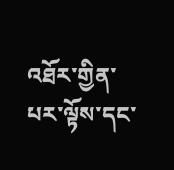འཐོར་གྱིན་པར་ལྟོས་དང་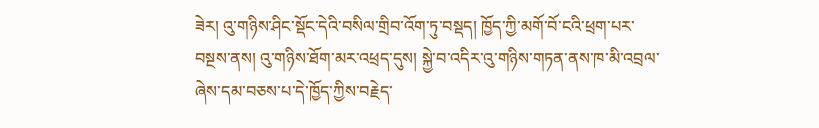ཟེར། འུ་གཉིས་ཤིང་སྡོང་དེའི་བསིལ་གྲིབ་འོག་ཏུ་བསྡད། ཁྱོད་ཀྱི་མགོ་བོ་ངའི་ཕྲག་པར་བསྔས་ནས། འུ་གཉིས་ཐོག་མར་འཕྲད་དུས། སྐྱེ་བ་འདིར་འུ་གཉིས་གཏན་ནས་ཁ་མི་འབྲལ་ཞེས་དམ་བཅས་པ་དེ་ཁྱོད་ཀྱིས་བརྗེད་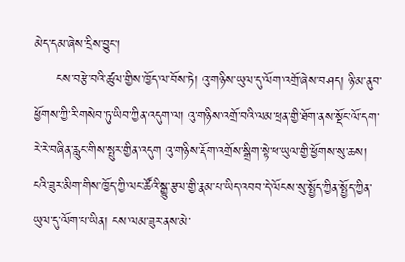མེད་དམ་ཞེས་དྲིས་བྱུང་།
     ངས་བརྩེ་བའི་ཚུལ་གྱིས་ཁྱོད་ལ་བོས་ཏེ། འུ་གཉིས་ཡུལ་དུ་ལོག་འགྲོ་ཞེས་བཤད། ཉི་མ་ནུབ་ཕྱོགས་ཀྱི་རི་གསེབ་ཏུ་ཡིབ་ཀྱིན་འདུག་ལ། འུ་གཉིས་འགྲོ་བའི་ལམ་ཕྲན་གྱི་ཐོག་ནས་སྡོང་ལོ་དག་རེ་རེ་བཞིན་རླུང་གིས་སྤུར་གྱིན་འདུག འུ་གཉིས་རྡོག་འགྲོས་སྒྲིག་སྟེ་ཕ་ཡུལ་གྱི་ཕྱོགས་སུ་ཆས། ངའི་ཟུར་མིག་གིས་ཁྱོད་ཀྱི་ལང་ཚོའི་སྒྱུ་རྩལ་གྱི་རྣམ་པ་ཡིད་འབབ་དེ་ལོངས་སུ་སྤྱོད་ཀྱིན་སྤྱོད་ཀྱིན་ཡུལ་དུ་ལོག་པ་ཡིན། ངས་ལམ་ཟུར་ནས་མེ་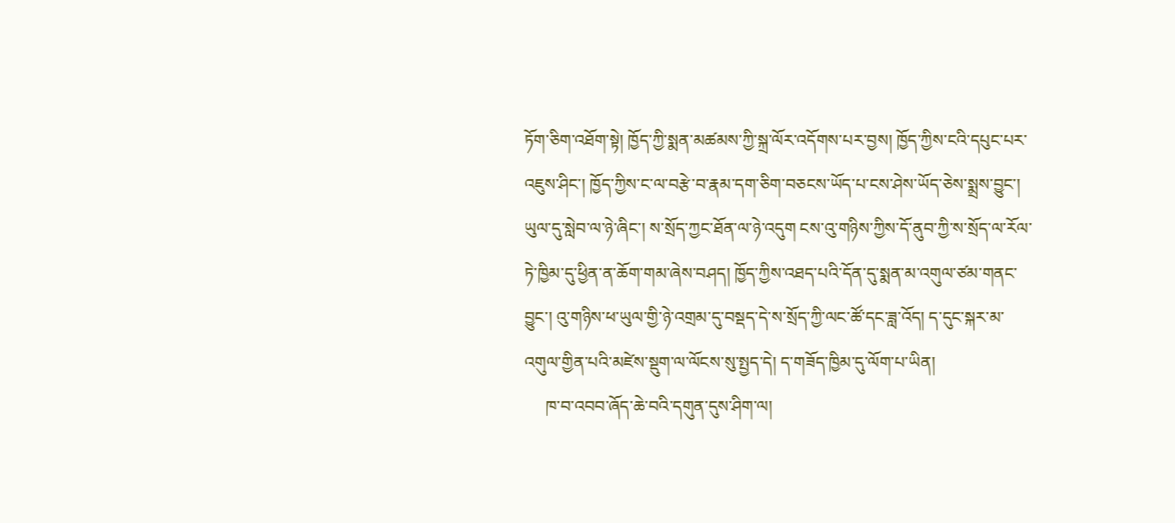ཏོག་ཅིག་འཐོག་སྟེ། ཁྱོད་ཀྱི་སྨན་མཚམས་ཀྱི་སྐྲ་ལོར་འདོགས་པར་བྱས། ཁྱོད་ཀྱིས་ངའི་དཔུང་པར་འཇུས་ཤིང་། ཁྱོད་ཀྱིས་ང་ལ་བརྩེ་བ་རྣམ་དག་ཅིག་བཅངས་ཡོད་པ་ངས་ཤེས་ཡོད་ཅེས་སྨྲས་བྱུང་། ཡུལ་དུ་སླེབ་ལ་ཉེ་ཞིང་། ས་སྲོད་ཀྱང་ཐོན་ལ་ཉེ་འདུག ངས་འུ་གཉིས་ཀྱིས་དོ་ནུབ་ཀྱི་ས་སྲོད་ལ་རོལ་ཏེ་ཁྱིམ་དུ་ཕྱིན་ན་ཆོག་གམ་ཞེས་བཤད། ཁྱོད་ཀྱིས་འཐད་པའི་དོན་དུ་སྨན་མ་འགུལ་ཙམ་གནང་བྱུང་། འུ་གཉིས་ཕ་ཡུལ་གྱི་ཉེ་འགྲམ་དུ་བསྡད་དེ་ས་སྲོད་ཀྱི་ལང་ཚོ་དང་ཟླ་འོད། ད་དུང་སྐར་མ་འགུལ་གྱིན་པའི་མཛེས་སྡུག་ལ་ལོངས་སུ་སྤྱད་དེ། ད་གཟོད་ཁྱིམ་དུ་ལོག་པ་ཡིན།
     ཁ་བ་འབབ་ཞོད་ཆེ་བའི་དགུན་དུས་ཤིག་ལ།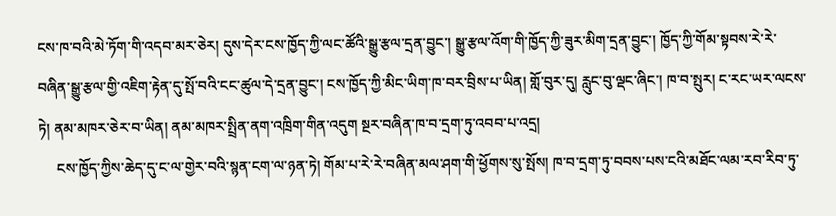ངས་ཁ་བའི་མེ་ཏོག་གི་འདབ་མར་ཅེར། དུས་དེར་ངས་ཁྱོད་ཀྱི་ལང་ཚོའི་སྒྱུ་རྩལ་དྲན་བྱུང་། སྒྱུ་རྩལ་འོག་གི་ཁྱོད་ཀྱི་ཟུར་མིག་དྲན་བྱུང་། ཁྱོད་ཀྱི་གོམ་སྟབས་རེ་རེ་བཞིན་སྒྱུ་རྩལ་གྱི་འཇིག་རྟེན་དུ་སྤོ་བའི་ངང་ཚུལ་དེ་དྲན་བྱུང་། ངས་ཁྱོད་ཀྱི་མིང་ཡིག་ཁ་བར་བྲིས་པ་ཡིན། གློ་བུར་དུ། རླུང་བུ་ལྡང་ཞིང་། ཁ་བ་སྤུར། ང་རང་ཡར་ལངས་ཏེ། ནམ་མཁར་ཅེར་བ་ཡིན། ནམ་མཁར་སྤྲིན་ནག་འཁྲིག་གིན་འདུག སྔར་བཞིན་ཁ་བ་དྲག་ཏུ་འབབ་པ་འདྲ།
     ངས་ཁྱོད་ཀྱིས་ཆེད་དུ་ང་ལ་གྱེར་བའི་སྙན་ངག་ལ་ཉན་ཏེ། གོམ་པ་རེ་རེ་བཞིན་མལ་ཤག་གི་ཕྱོགས་སུ་སྤོས། ཁ་བ་དྲག་ཏུ་བབས་པས་ངའི་མཐོང་ལམ་རབ་རིབ་ཏུ་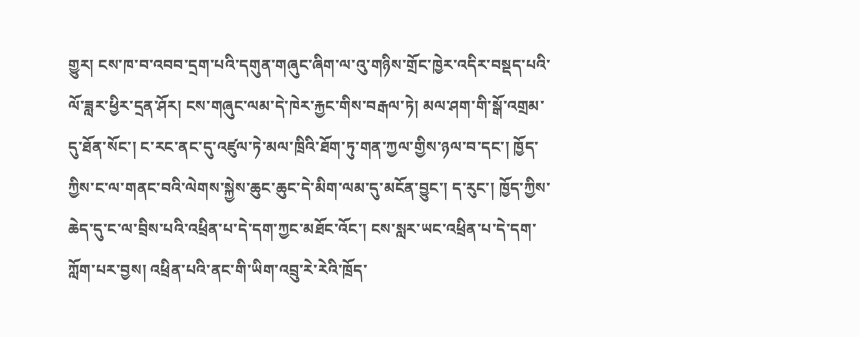གྱུར། ངས་ཁ་བ་འབབ་དྲག་པའི་དགུན་གཞུང་ཞིག་ལ་འུ་གཉིས་གྲོང་ཁྱེར་འདིར་བསྡད་པའི་ལོ་ཟླར་ཕྱིར་དྲན་ཤོར། ངས་གཞུང་ལམ་དེ་ཁེར་རྐྱང་གིས་བརྒལ་ཏེ། མལ་ཤག་གི་སྒོ་འགྲམ་དུ་ཐོན་སོང་། ང་རང་ནང་དུ་འཛུལ་ཏེ་མལ་ཁྲིའི་ཐོག་ཏུ་གན་ཀྱལ་གྱིས་ཉལ་བ་དང་། ཁྱོད་ཀྱིས་ང་ལ་གནང་བའི་ལེགས་སྐྱེས་ཆུང་ཆུང་དེ་མིག་ལམ་དུ་མངོན་བྱུང་། ད་རུང་། ཁྱོད་ཀྱིས་ཆེད་དུ་ང་ལ་བྲིས་པའི་འཕྲིན་པ་དེ་དག་ཀྱང་མཐོང་འོང་། ངས་སླར་ཡང་འཕྲིན་པ་དེ་དག་ཀློག་པར་བྱས། འཕྲིན་པའི་ནང་གི་ཡིག་འབྲུ་རེ་རེའི་ཁྲོད་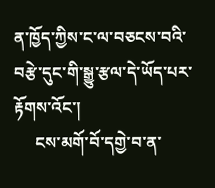ན་ཁྱོད་ཀྱིས་ང་ལ་བཅངས་བའི་བརྩེ་དུང་གི་སྒྱུ་རྩལ་དེ་ཡོད་པར་རྟོགས་འོང་།
     ངས་མགོ་བོ་དགྱེ་བ་ན་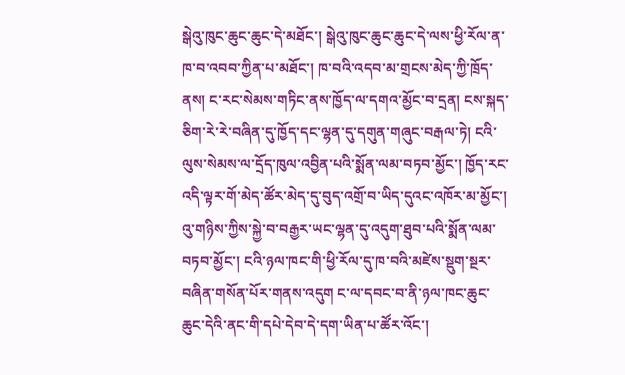སྒེའུ་ཁུང་ཆུང་ཆུང་དེ་མཐོང་། སྒེའུ་ཁུང་ཆུང་ཆུང་དེ་ལས་ཕྱི་རོལ་ན་ཁ་བ་འབབ་ཀྱིན་པ་མཐོང་། ཁ་བའི་འདབ་མ་གྲངས་མེད་ཀྱི་ཁྲོད་ནས། ང་རང་སེམས་གཏིང་ནས་ཁྱོད་ལ་དགའ་མྱོང་བ་དྲན། ངས་སྐད་ཅིག་རེ་རེ་བཞིན་དུ་ཁྱོད་དང་ལྷན་དུ་དགུན་གཞུང་བརྒལ་ཏེ། ངའི་ལུས་སེམས་ལ་དྲོད་ཁུལ་འབྱིན་པའི་སྨོན་ལམ་བཏབ་མྱོང་། ཁྱོད་རང་འདི་ལྟར་གོ་མེད་ཚོར་མེད་དུ་བུད་འགྲོ་བ་ཡིད་དུའང་འཁོར་མ་མྱོང་། འུ་གཉིས་ཀྱིས་སྐྱེ་བ་བརྒྱར་ཡང་ལྷན་དུ་འདུག་ཐུབ་པའི་སྨོན་ལམ་བཏབ་མྱོང་། ངའི་ཉལ་ཁང་གི་ཕྱི་རོལ་དུ་ཁ་བའི་མཛེས་སྡུག་སྔར་བཞིན་གསོན་པོར་གནས་འདུག ང་ལ་དབང་བ་ནི་ཉལ་ཁང་ཆུང་ཆུང་དེའི་ནང་གི་དཔེ་དེབ་དེ་དག་ཡིན་པ་ཚོར་འོང་།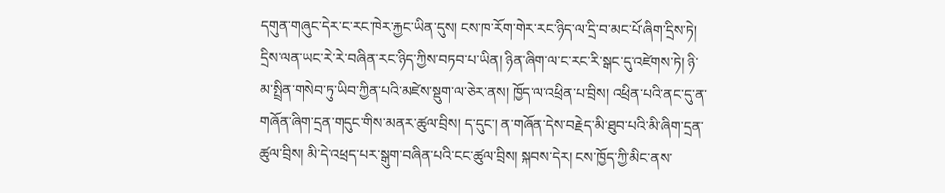དགུན་གཞུང་དེར་ང་རང་ཁེར་རྐྱང་ཡིན་དུས། ངས་ཁ་རོག་གེར་རང་ཉིད་ལ་དྲི་བ་མང་པོ་ཞིག་དྲིས་ཏེ། དྲིས་ལན་ཡང་རེ་རེ་བཞིན་རང་ཉིད་ཀྱིས་བཏབ་པ་ཡིན། ཉིན་ཞིག་ལ་ང་རང་རི་སྒང་དུ་འཛེགས་ཏེ། ཉི་མ་སྤྲིན་གསེབ་ཏུ་ཡིབ་ཀྱིན་པའི་མཛེས་སྡུག་ལ་ཅེར་ནས། ཁྱོད་ལ་འཕྲིན་པ་བྲིས། འཕྲིན་པའི་ནང་དུ་ན་གཞོན་ཞིག་དྲན་གདུང་གིས་མནར་ཚུལ་བྲིས། ད་དུང་། ན་གཞོན་དེས་བརྗེད་མི་ཐུབ་པའི་མི་ཞིག་དྲན་ཚུལ་བྲིས། མི་དེ་འཕྲད་པར་སྒུག་བཞིན་པའི་ངང་ཚུལ་བྲིས། སྐབས་དེར། ངས་ཁྱོད་ཀྱི་མིང་ནས་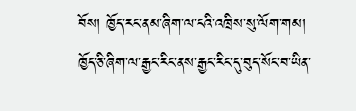བོས། ཁྱོད་རང་ནམ་ཞིག་ལ་ངའི་འཁྲིས་སུ་ལོག་གམ། ཁྱོད་ཅི་ཞིག་ལ་རྒྱང་རིང་ནས་རྒྱང་རིང་དུ་བུད་སོང་བ་ཡིན་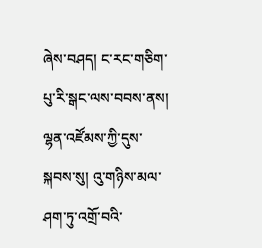ཞེས་བཤད། ང་རང་གཅིག་པུ་རི་སྒང་ལས་བབས་ནས། ལྷན་འཛོམས་ཀྱི་དུས་སྐབས་སུ། འུ་གཉིས་མལ་ཤག་ཏུ་འགྲོ་བའི་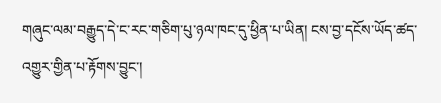གཞུང་ལམ་བརྒྱུད་དེ་ང་རང་གཅིག་པུ་ཉལ་ཁང་དུ་ཕྱིན་པ་ཡིན། ངས་བྱ་དངོས་ཡོད་ཚད་འགྱུར་གྱིན་པ་རྟོགས་བྱུང་།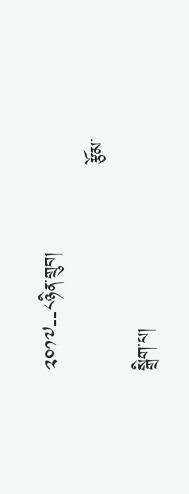༢༠༡༧--༨ཉིན་གྲུབ།
                                རྩོམ་སྒྲིག་པ།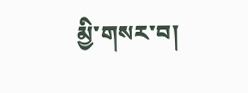མྱི་གསར་བ།